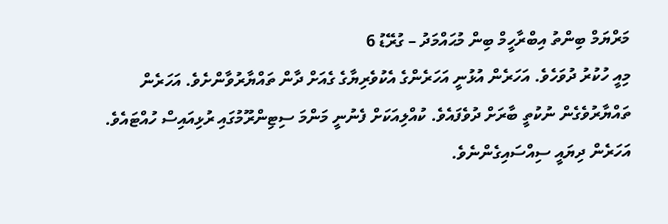މަރްޔަމް ބިންތު އިބްރާހީމް ބިން މުޙައްމަދު – ގުރޭޑު 6
މިއީ ހުކުރު ދުވަހެވެ. އަހަރެން އުޅުނީ އަހަރެންގެ އެކުވެރިޔާގެ ގެއަށް ދާން ތައްޔާރުވާންށެވެ. އަހަރެން ތައްޔާރުވެގެން ނުކުތީ ބާރަށް ދުވެފައެވެ. ކުއްލިއަކަށް ފެނުނީ މަންމަ ސިޓިންރޫމުގައި ރުޅިއައިސް ހުއްޓައެވެ. އަހަރެން ދިޔައީ ސިއްސައިގެންނެވެ.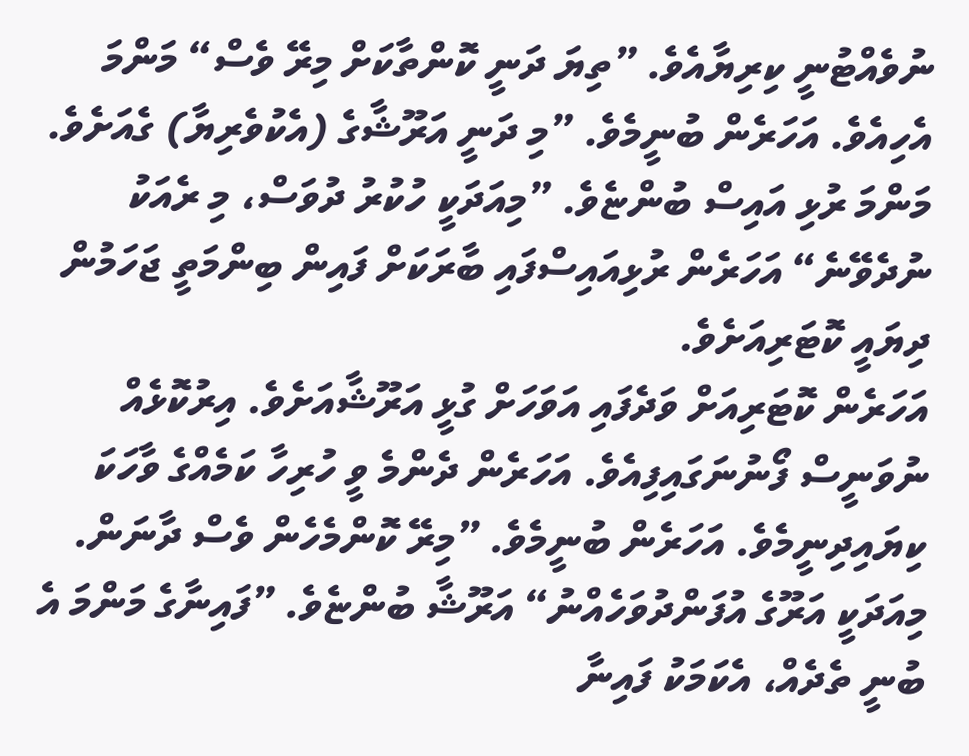ނުވެއްޓުނީ ކިރިޔާއެވެ. ”ތިޔަ ދަނީ ކޮންތާކަށް މިރޭ ވެސް“ މަންމަ އެހިއެވެ. އަހަރެން ބުނީމެވެ. ”މި ދަނީ އަރޫޝާގެ (އެކުވެރިޔާ) ގެއަށެވެ. މަންމަ ރުޅި އައިސް ބުންޏެވެ. ”މިއަދަކީ ހުކުރު ދުވަސް، މި ރެއަކު ނުދެވޭނެ“ އަހަރެން ރުޅިއައިސްފައި ބާރަކަށް ފައިން ބިންމަތީ ޖަހަމުން ދިޔައީ ކޮޓަރިއަށެވެ.
އަހަރެން ކޮޓަރިއަށް ވަދެފައި އަވަހަށް ގުޅީ އަރޫޝާއަށެވެ. އިރުކޮޅެއް ނުވަނީސް ފޯނުނަގައިފިއެވެ. އަހަރެން ދެންމެ ވީ ހުރިހާ ކަމެއްގެ ވާހަކަ ކިޔައިދިނީމެވެ. އަހަރެން ބުނީމެވެ. ”މިރޭ ކޮންމެހެން ވެސް ދާނަން. މިއަދަކީ އަރޫގެ އުފަންދުވަހެއްނު“ އަރޫޝާ ބުންޏެވެ. ”ފައިނާގެ މަންމަ އެ ބުނީ ތެދެއް، އެކަމަކު ފައިނާ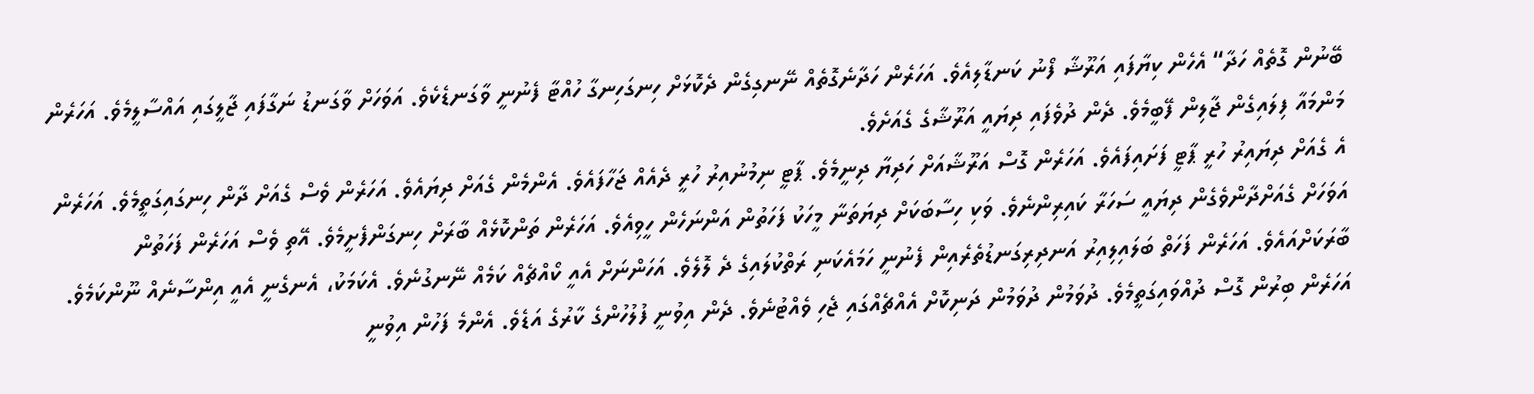ބޭނުން ގޮތެއް ހަދާ“ އެހެން ކިޔާފައި އަރޫޝާ ފޯނު ކަނޑާލިއެވެ. އަހަރެން ހަދާނެގޮތެއް ނޭނގިގެން ދެކޮޅަށް ހިނގަހިނގާ ހުއްޓާ ފެނުނީ ވާގަނޑެކެވެ. އަވަހަށް ވާގަނޑު ނަގާފައި ޖާލީގައި އައްސާލީމެވެ. އަހަރެން މަންމައާ ފިލައިގެން ޖާލިން ފޭބީމެވެ. ދެން ދުވެފައި ދިޔައީ އަރޫޝާގެ ގެއަށެވެ.
އެ ގެއަށް ދިޔައިރު ހުރީ ޕާޓީ ފަށައިފައެވެ. އަހަރެން ގޮސް އަރޫޝާއަށް ހަދިޔާ ދިނީމެވެ. ޕާޓީ ނިމުނުއިރު ހުރީ ދެއެއް ޖަހާފައެވެ. އެންމެން ގެއަށް ދިޔައެވެ. އަހަރެން ވެސް ގެއަށް ދާން ހިނގައިގަތީމެވެ. އަހަރެން އަވަހަށް ގެއަށްދާންވެގެން ދިޔައީ ސަހަރާ ކައިރިންނެވެ. ވަކި ހިސާބަކަށް ދިޔަތަނާ މީހަކު ފަހަތުން އަންނަހެން ހީވިއެވެ. އަހަރެން ތަންކޮޅެއް ބާރަށް ހިނގަންފެށީމެވެ. އޭތި ވެސް އަހަރެން ފަހަތުން ބާރަކަށްއައެވެ. އަހަރެން ފަހަތް ބަލައިލިއިރު އަނދިރިގަނޑުތެރެއިން ފެނުނީ ހަމައެކަނި ރަތްކުލައިގެ ދެ ލޮލެވެ. އަހަންނަށް އެއީ ކޯއްޗެއް ކަމެއް ނޭނގުނެވެ. އެކަމަކު، އެނގެނީ އެއީ އިންސާނެއް ނޫންކަމެވެ. އަހަރެން ބިރުން ގޮސް ދުއްވައިގަތީމެވެ. ދުވަމުން ދުވަމުން ދަނިކޮށް އެއްޗެއްގައި ޖެހި ވެއްޓުނެވެ. ދެން އިވުނީ ފުލުހުންގެ ކާރުގެ އަޑެވެ. އެންމެ ފަހުން އިވުނީ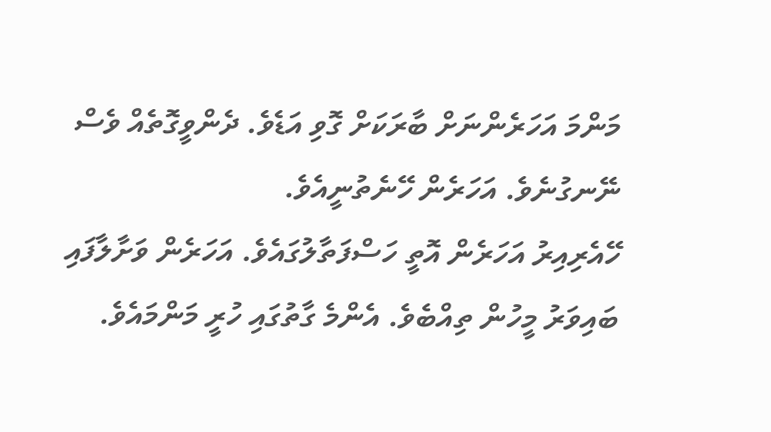މަންމަ އަހަރެންނަށް ބާރަކަށް ގޮވި އަޑެވެ. ދެންވީގޮތެއް ވެސް ނޭނގުނެވެ. އަހަރެން ހޭނެތުނީއެވެ.
ހޭއެރިއިރު އަހަރެން އޮތީ ހަސްފަތާލުގައެވެ. އަހަރެން ވަށާލާފައި ބައިވަރު މީހުން ތިއްބެވެ. އެންމެ ގާތުގައި ހުރީ މަންމައެވެ.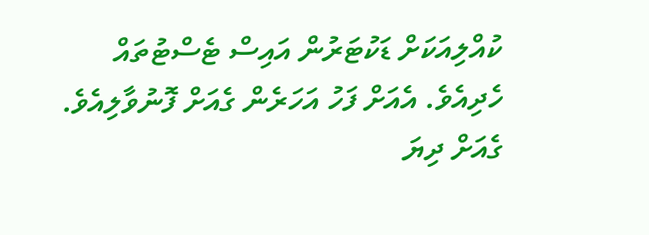ކުއްލިއަކަށް ޑަކުޓަރުން އައިސް ޓެސްޓުތައް ހެދިއެވެ. އެއަށް ފަހު އަހަރެން ގެއަށް ފޮނުވާލިއެވެ.
ގެއަށް ދިޔަ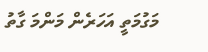މަގުމަތީ އަހަރެން މަންމަ ގާތު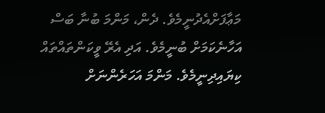މަޢާފަށްއެދުނީމެވެ. ދެން، މަންމަ ބުނާ ބަސް އަހާނެކަމަށް ބުނީމެވެ. އަދި އެރޭ ވީކަންތައްތައް ކިޔައިދިނީމެވެ. މަންމަ އަހަރެންނަށް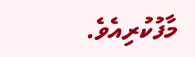މާފުކުރިއެވެ.